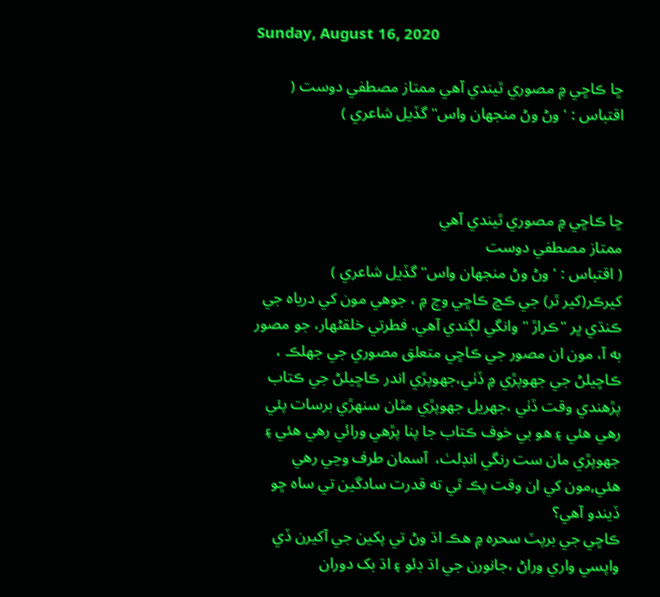Sunday, August 16, 2020

ڇا ڪاڇي ۾ مصوري ٿيندي آهي ممتاز مصطفي دوست ( اقتباس : ' وڻ وڻ منجهان واس" گڏيل شاعري )



ڇا ڪاڇي ۾ مصوري ٿيندي آهي
ممتاز مصطفي دوست
( اقتباس : ' وڻ وڻ منجهان واس" گڏيل شاعري )
کيرڪر(کير ٿر) جي ڪڇ ڪاڇي وچ ۾ ، جوهي مون کي درياه جي ڪنڌي ڀر "ڪراڙ " وانگي لڳندي آھي. فطرتي خلقڻھار، جو مصور به آ، مون ان مصور جي ڪاڇي متعلق مصوري جي جهلڪ ، ڪاڇيلڻ جي جهوپڙي ۾ ڏٺي،جهوپڙي اندر ڪاڇيلڻ جي ڪتاب پڙهندي وقت ڏٺي ،جهريل جهوپڙي مٿان سنهڙي برسات پئي رهي هئي ۽ ھو بي خوف ڪتاب جا پنا پڙھي ورائي رهي هئي ۽ جهوپڙي مان ست رنگي انڊلٺ،  آسمان طرف وڃي رهي هئي,مون کي ان وقت پڪ ٿي ته قدرت سادگين تي ساه ڇو ڏيندو آھي؟
ڪاڇي جي برپٽ سحره ۾ هڪ اڌ وڻ تي پکين جي آکيرن ڏي واپسي واري وراڻ ،جانورن جي اڌ ڊئو ۽ اڌ بک دوران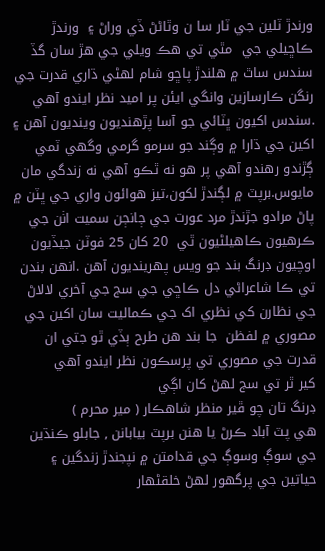ورندڙ ٽلين جي ٽار سا ن وٿاڻڻ ڏي وراڻ ۽  ورندڙ ڪاڇيلي جي  مٿي تي هڪ ويلي جي هڙ سان گڏ سندس ساٿ ۾ هلندڙ پاڇو شام لهڻي ڌاري قدرت جي رنگن ڪارسازين وانگي ايئن پر اميد نظر ايندو آهي .سندس اکيون ڀٽائي جو آسا پڙهنديون وينديون آهن ۽ اکين جي ڌارا ۾ وڳند جو سرمو گرمي وگهي ٽمي ڳڙندو رهندو آهي پر هو نه ٿڪو آهي نه زندگي مان مايوس.برپٽ ۾ لڳندڙ لکون،تيز هوائون واري جي ڀٽن ۾ پاڻ مرادو جڙندڙ مرد عورت جي ڄانڄن سميت اٺن جي ڪرهيون ڪاهيلڻيون ٿي  20 کان 25 فوٽن جيڏيون اوچيون ڊرنگ بند جو ويس پهرينديون آهن .انهن بندن تي ڪا شاعراڻي دل ڪاڇي جي سج جي آخري لالاڻ جي نظارن کي نظري اک جي ڪماليت سان اکين جي مصوري ۾ لفظن  جا بند هن طرح ٻڏي ٿو جتي ان قدرت جي مصوري تي پرسڪون نظر ايندو آھي
کير ٿر تي سج لهڻ کان اڳي
ڊرنگ تان چو ڦير منظر شاهڪار ( مير محرم )
هي پٽ آباد ڪرڻ يا هنن برپٽ بيابانن , جابلو ڪنڌين جي سوڳ وسوڳ جي قدامتن ۾ نپجندڙ زندگين ۽ حياتين جي پرگهور لهڻ خلقڻھار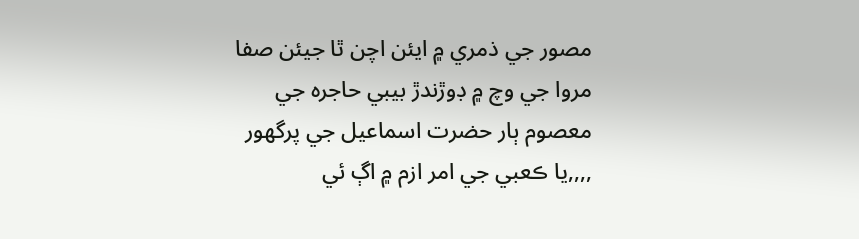مصور جي ذمري ۾ ايئن اچن ٿا جيئن صفا مروا جي وچ ۾ ڊوڙندڙ بيبي حاجره جي معصوم ٻار حضرت اسماعيل جي پرگهور ,,,,يا ڪعبي جي امر ازم ۾ اڳ ئي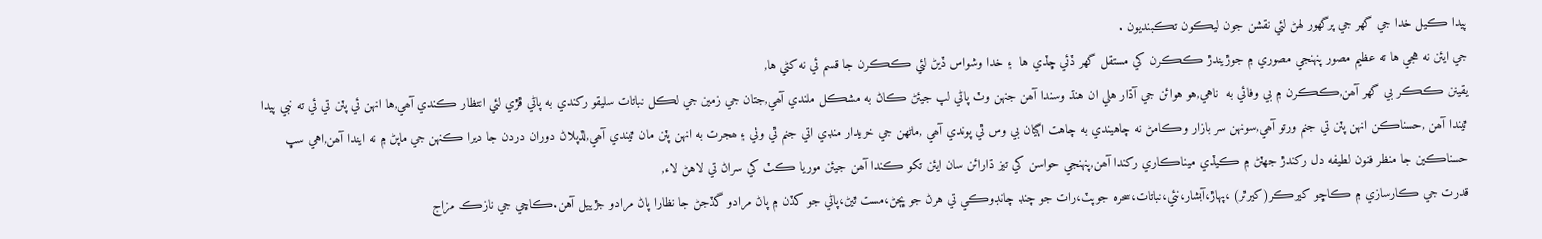پيدا ڪيل خدا جي گهر جي پرگهور لهڻ لئي نقشن جون ليڪون تڪبنديون .
جي ايئن نه هجي ها ته عظيم مصور پنهنجي مصوري ۾ جوڙيندڙ ڪڪرن کي مستقل گهر ڏئي ڇڏي ها  ۽ خدا وشواس ڏيڻ لئي ڪڪرن جا قسم ئي نه کڻي ها,
يقينن ڪڪر بي گهر آھن,ڪڪرن ۾ بي وفائي به  ناهي,هو هوائن جي آڌار هلي ان هنڌ وسندا آھن جنهن وٽ پاڻي لپ جيئڻ ڪاڻ به مشڪل ملندي آھي,جتان جي زمين جي لڪل نباتات سليقو رکندي به پاڻي ڦڙي لئي انتظار ڪندي آھي,ها انهن ئي پٽن تي ئي ته نبي پيدا ٿيندا آھن ,حسناڪن انهن پٽن تي جنم ورتو آھي,سونهن سر بازار وڪامڻ نه چاهيندي به چاهت اڳيان بي وس ٿي پوندي آھي ,ماڻھن جي خريدار منڊي اتي جنم ٿي وٺي ۽ ھجرت به انهن پٽن مان ٿيندي آھي,لڏپلاڻ دوران دردن جا ديرا ڪنهن جي ماپڻ ۾ نه ايندا آھن,اهي سڀ حسناڪين جا منظر فنون لطيفه دل رکندڙ جهٽڻ ۾ ڪيڏي ميناڪاري رکندا آھن,پنهنجي حواسن کي تيز ڌارائن سان ايئن تکو ڪندا آھن جيئن موريا ڪٽ کي سراڻ تي لاهڻ لاء,
قدرت جي ڪارسازي ۾ ڪاڇو کيرڪر(کيرٿر) ،پهاڙ،آبشار،نئي،نباتات،سحره جوپٽ،رات جو چنڊ چانڊوڪي تي هرڻ جو ڀڄڻ،مست ٿيڻ،پاڻي جو کڏن ۾ پاڻ مرادو گڏجڻ جا نظارا پاڻ مرادو جڙييل آهن.ڪاڇي جي نازڪ مزاج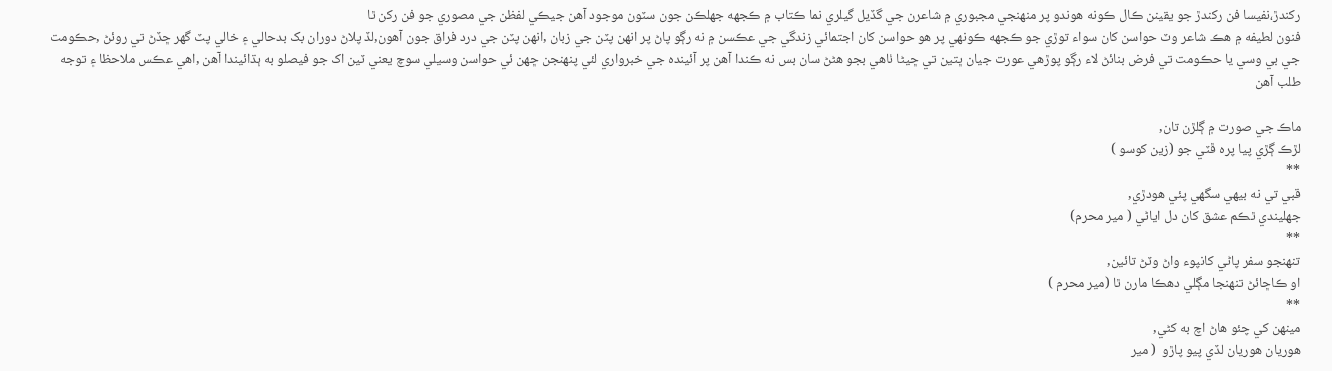رکندڙ،نفيسا فن رکندڙ جو يقينن ڪال ڪونه هوندو پر منهنجي مجبوري ۾ شاعرن جي گڏيل گيلري نما ڪتاب ۾ ڪجهه جهلڪن جون سٽون موجود آهن جيڪي لفظن جي مصوري جو فن رکن ٿا
فنون لطيفه ۾ هڪ شاعر وٽ حواسن کان سواء توڙي جو ڪجهه ڪونهي پر هو حواسن کان اجتمائي زندگي جي عڪسن ۾ نه رڳو پاڻ پر انهن پٽن جي زبان ,انهن پٽن جي درد فراق جون آھون,لڏ پلاڻ دوران بک بدحالي ۽ خالي پٽ گهر ڇڏڻ تي روئڻ ,حڪومت جي بي وسي يا حڪومت تي فرض بنائڻ لاء رڳو پوڙھي عورت جيان ڀتين تي ڇيڻا ٺاهي بجو هڻڻ سان بس نه ڪندا آھن پر آئينده جي خبرواري لئي پنهنجن ڇهن ئي حواسن وسيلي سوچ يعني ٽين اک جو فيصلو به ٻڌائيندا آھن ,اهي عڪس ملاحظا ۽ توجه طلب آھن

ماڪ جي صورت ۾ ڳلڙن تان,
لڙڪ ڳڙي پيا پره ڦٽي جو (زين کوسو )
**
قبي تي نه بيهي سگهي پئي هودڙي,
جهليندي ٿڪم عشق کان دل اياڻي ( مير محرم)
**
تنهنجو سفر پاڻي کانپوء واڻ وٽڻ تائين,
او ڪاڇائڻ تنهنجا مڳلي دهڪا مارن ٿا (مير محرم )
**
مينهن کي چئو هاڻ اچ به کڻي,
هوريان هوريان لڏي پيو پاڙو  ( مير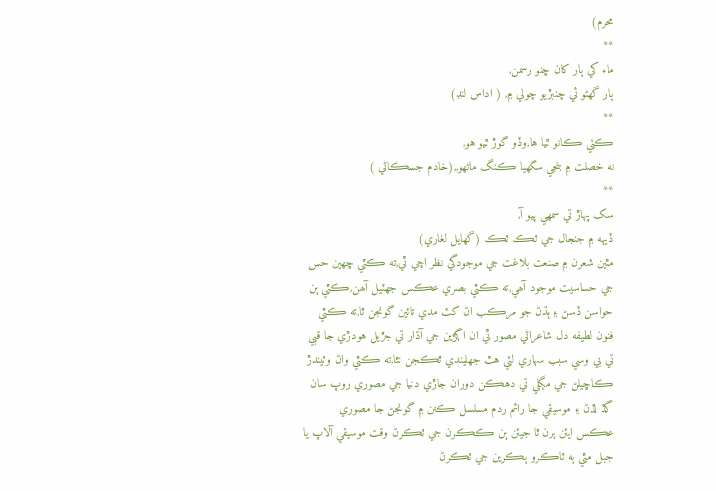محرم)
**
ماء کي ٻار کان ڇنو رسمن,
ٻار گهڻو ئي چنبڙيو چولي ۾, ( اداس لنڊ)
**
ڪٺي ڪانو ٿيا ها,وڏو گوڙ ٿيو هو,
نه خصلت ۾ بنجي سگهيا ڪنگ ماڻھو,,(خادم جسڪاڻي )
**
سک پهاڙ تي سمهي پيو آ,
ڏيهه ۾ جنجال جي ٽڪ ٽڪ (گهايل لغاري)
مٿين شعرن ۾ صنعت بلاغت جي موجودگي نظر اچي ٿي,ته ڪٿي ڇهين حس جي حساسيت موجود آھي,ته ڪٿي بصري عڪس جهٽيل آھن,ڪٿي ٻن حواسن ڏسڻ ۽ ٻڌڻ جو مرڪب اڻ کٽ مدي تائين گونجن ٿا,ته ڪٿي فنون لطيفه دل شاعراڻي مصور ٿي ان اڳڙين جي آڌار تي جڙيل هودڙي جا قبي تي بي وسي سبب سهاري لئي هٿ جهليندي ٿڪجن نٿا,ته ڪٿي واڻ وٽيندڙ ڪاڇيلڻ جي مڳلي تي دهڪن دوران جاڙي دنيا جي مصوري روپ سان گڏ لڏڻ ۽ موسيقي جا رائم ردم مسلسل ڪنن ۾ گونجڻ جا مصوري عڪس ايئن ٻرن ٿا جيئن ٻن ڪڪرن جي ٽڪرڻ وقت موسيقي آلاپ يا جبل مٿي ٻه ٽاڪرو ٻڪرين جي ٽڪرڻ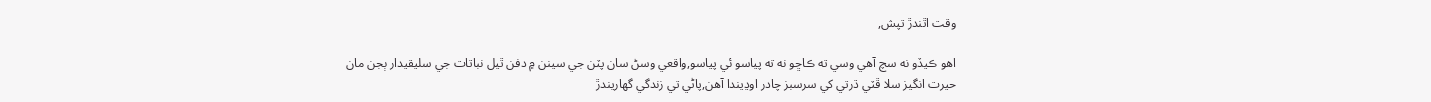وقت اٿندڙ تپش,

اهو ڪيڏو نه سچ آھي وسي ته ڪاڇو نه ته پياسو ئي پياسو,واقعي وسڻ سان پٽن جي سينن ۾ دفن ٿيل نباتات جي سليقيدار ٻجن مان حيرت انگيز سلا ڦٽي ڌرتي کي سرسبز چادر اوڍيندا آھن,پاڻي تي زندگي گهاريندڙ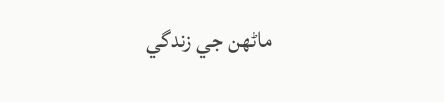ماڻھن جي زندگي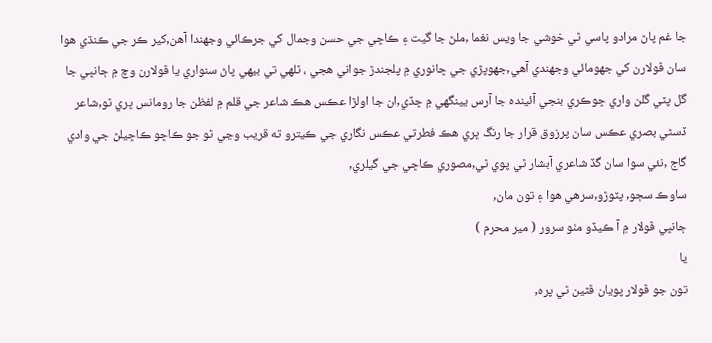جا غم پاڻ مرادو پاسي ٿي خوشي جا ويس نغما ,ملڻ جا گيت ۽ ڪاڇي جي حسن وجمال کي جرڪائي وجهندا آھن,کير ڪر جي ڪنڌي هوا سان ڦولارن کي جهومائي وجهندي آھي,جهوپڙي جي ڇانوري ۾ پلجندڙ جواني هجي ، ٿلهي تي بيهي پاڻ سنواري يا ڦولارن وچ ۾ ڄانڀي جا گل پٽي گلن واري ڇوڪري بنجي آئينده جا آرس يينگهي ۾ ڇڏي,ان جا اولڙا عڪس هڪ شاعر جي قلم ۾ لفظن جا رومانس ڀري ٿو,شاعر ڏسڻي بصري عڪس سان پرزوق قرار جا رنگ ڀري هڪ فطرتي عڪس نگاري جي ڪيترو ته قريب وڃي ٿو جو ڪاڇو ڪاڇيلڻ جي وادي گاج ,نئي سوا سان گڏ شاعري آبشار ٿي پوي ٿي,مصوري ڪاڇي جي گيلري,
ساوڪ سڄو, پٽوڙو,سرهي هوا ۽ تون مان,
ڄانڀي ڦولار ۾ آ ڪيڏو مٺو سرور ( مير محرم )
يا
تون جو ڦولار پويان ڦٽين ٿي پره,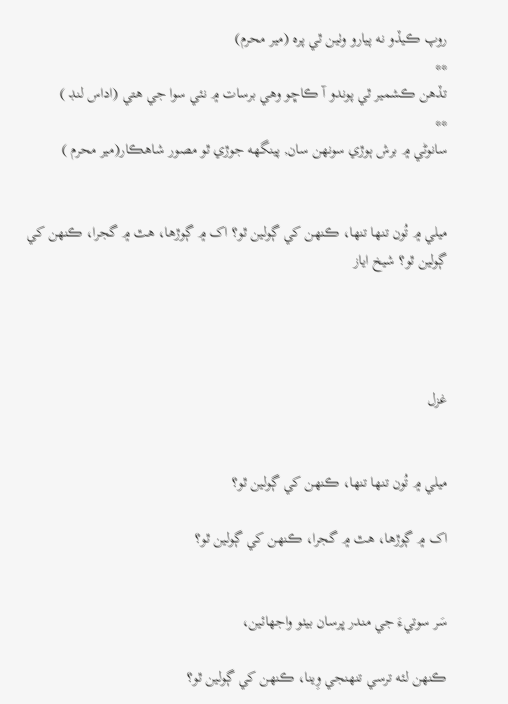روپ ڪيڏو نه پيارو وٺين ٿي پره (مير محرم)
**
تڏھن ڪشمير ٿي پوندو آ ڪاڇو وهي برسات ۾ نئي سوا جي هتي (اداس لنڊ )
**
سانوڻي ۾ برش ٻوڙي سونهن سان, پينگهه جوڙي ٿو مصور شاهڪار(مير محرم )


ميلي ۾ تُون تنها تنها، ڪنهن کي ڳولين ٿو؟ اک ۾ ڳوڙها، هٿ ۾ گجرا، ڪنهن کي ڳولين ٿو؟ شيخ اياز




غزل


ميلي ۾ تُون تنها تنها، ڪنهن کي ڳولين ٿو؟

اک ۾ ڳوڙها، هٿ ۾ گجرا، ڪنهن کي ڳولين ٿو؟


سَر سوتيءَ جي مندر ڀرسان بيٺو واجھائين،

ڪنهن لئه ترسي تنهنجي وِينا، ڪنهن کي ڳولين ٿو؟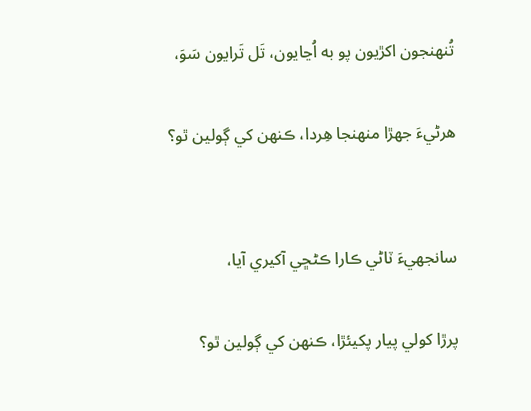تُنهنجون اکڙيون پو به اُڃايون، تَل تَرايون سَوَ،

هرڻيءَ جھڙا منهنجا هِردا، ڪنهن کي ڳولين ٿو؟


سانجھيءَ ٽاڻي ڪارا ڪڻڇي آکيري آيا،

پرڙا کولي پيار پکيئڙا، ڪنهن کي ڳولين ٿو؟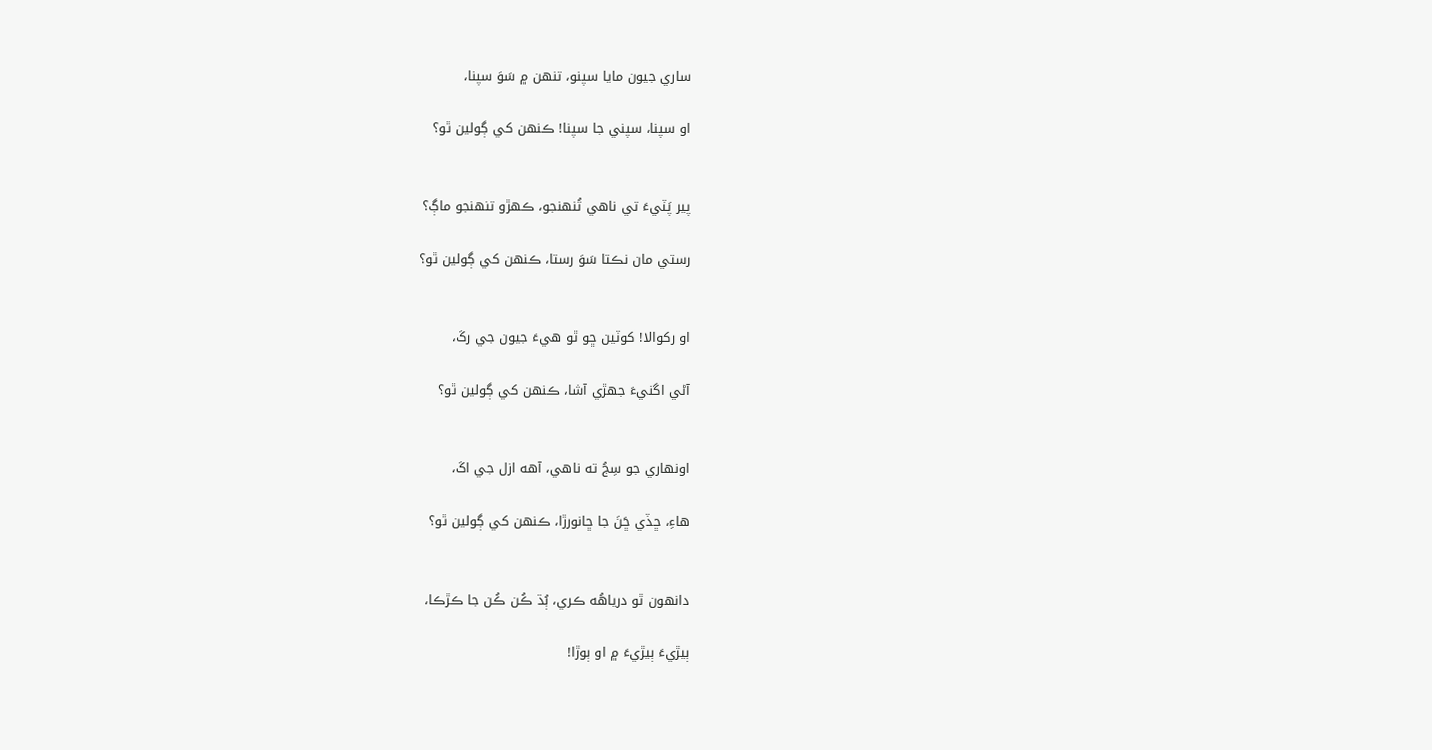ساري جيون مايا سپنو، تنهن ۾ سَوَ سپنا،

او سپنا، سپني جا سپنا! ڪنهن کي ڳولين ٿو؟


پير پَٽيءَ تي ناهي تُنهنجو، ڪهڙو تنهنجو ماڳ؟

رستي مان نڪتا سَوَ رستا، ڪنهن کي ڳولين ٿو؟


او رکوالا! کوٽين ڇو ٿو هيءَ جيون جي رکَ،

آڻي اگنيءَ جھڙي آشا، ڪنهن کي ڳولين ٿو؟


اونهاري جو سِجُ ته ناهي، آهه ازل جي اکَ،

هاءِ، ڇڏي ڇَنَ جا ڇانورڙا، ڪنهن کي ڳولين ٿو؟


دانهون ٿو درياهُه ڪري، ٻُڌ ڪُن ڪُن جا ڪڙڪا،

ٻيڙيءَ ٻيڙيءَ ۾ او ٻوڙا!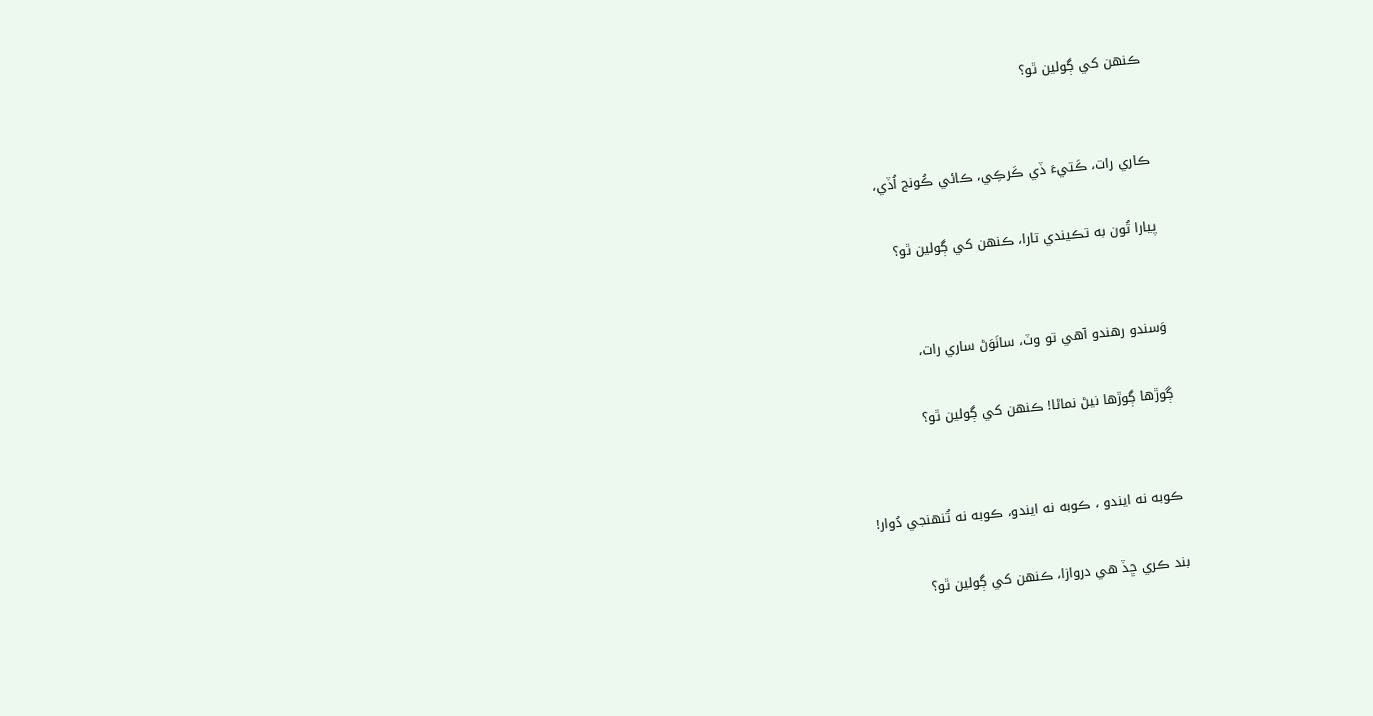ڪنهن کي ڳولين ٿو؟


ڪاري رات، ڪَتيءَ ڏي ڪَرڪِي، ڪائي ڪُونج اُڏي،

پيارا تُون به تڪيندي تارا، ڪنهن کي ڳولين ٿو؟


وَسندو رهندو آهي تو وٽ، سانَوَڻ ساري رات،

ڳوڙها ڳوڙها نيڻ نماڻا! ڪنهن کي ڳولين ٿو؟


ڪوبه نه ايندو ، ڪوبه نه ايندو، ڪوبه نه تُنهنجي دُوار!

بند ڪري ڇڏ هي دروازا، ڪنهن کي ڳولين ٿو؟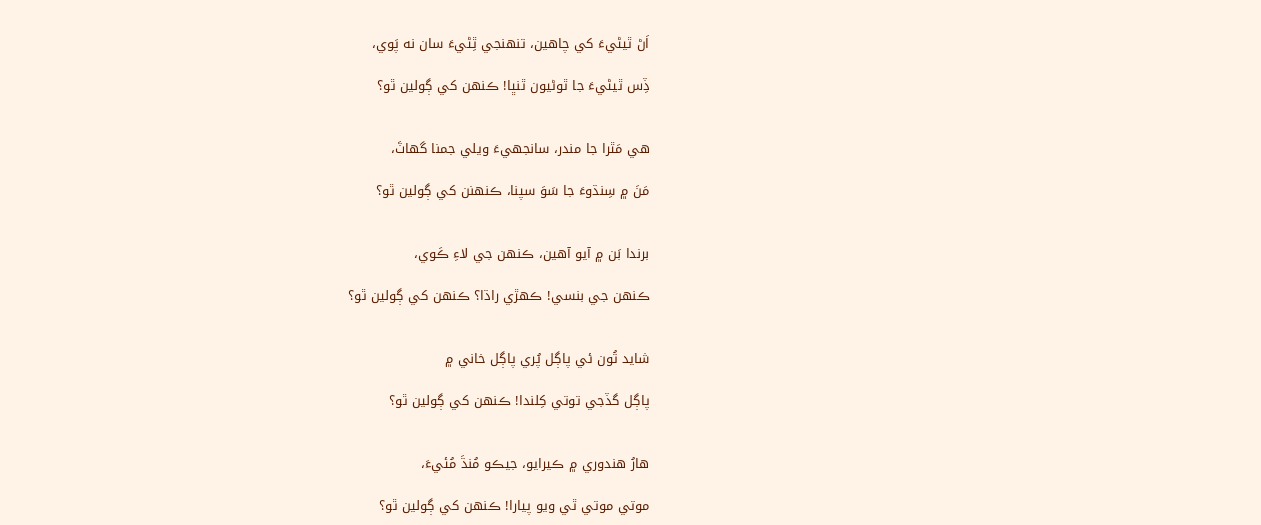اَڻ ٿيڻيءَ کي چاهين، تنهنجي ٿِڻيءَ سان نه پَوي،

ڏِس ٿيڻيءَ جا ٿوڻيون ٿنڀا! ڪنهن کي ڳولين ٿو؟


هي مَٿرا جا مندر، سانجھيءَ ويلي جمنا گھاٽَ،

مَنَ ۾ سِنڌوءَ جا سَوَ سپنا، ڪنهنن کي ڳولين ٿو؟


برندا بَن ۾ آيو آهين، ڪنهن جي لاءِ ڪَوي،

ڪنهن جي بنسي! ڪهڙي راڌا؟ ڪنهن کي ڳولين ٿو؟


شايد تُون ئي پاڳل پُري پاڳل خاني ۾

پاڳل گڏجي توتي کِلندا! ڪنهن کي ڳولين ٿو؟


هارُ هندوري ۾ ڪيرايو، جيڪو مُنڌَ مُئيءَ،

موتي موتي ٿي ويو پيارا! ڪنهن کي ڳولين ٿو؟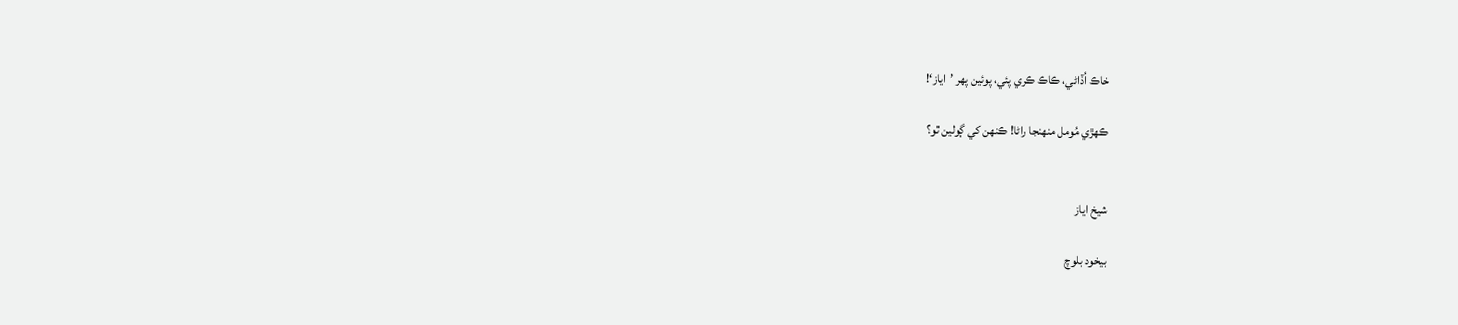خاڪ اُڏاڻي، ڪاڪ ڪري پئي، پوئين پهر ’اياز‘!

ڪهڙي مُومل منهنجا راڻا! ڪنهن کي ڳولين ٿو؟


شيخ اياز

بيخود بلوچ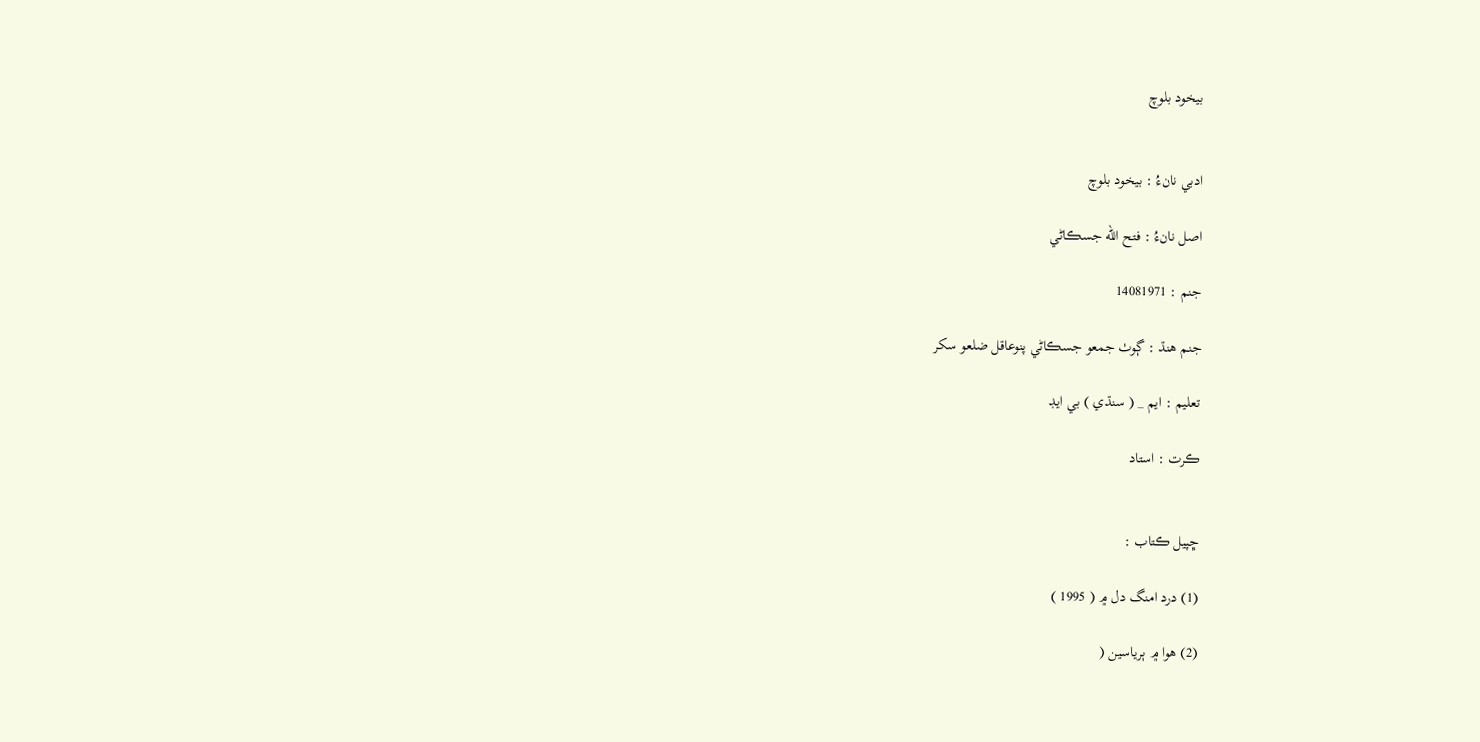بيخود بلوچ


ادبي نانءُ : بيخود بلوچ

اصل نانءُ : فتح الله جسڪاڻي

جنم : 14081971

جنم ھنڌ : ڳوٺ جمعو جسڪاڻي پنوعاقل ضلعو سکر

تعليم : ايم _ ( سنڌي ) بي ايڊ

ڪرت : استاد


ڇپيل ڪتاب :

(1) درد امنگ دل ۾ ( 1995 )

(2) ھوا ۾ ٻرياسين (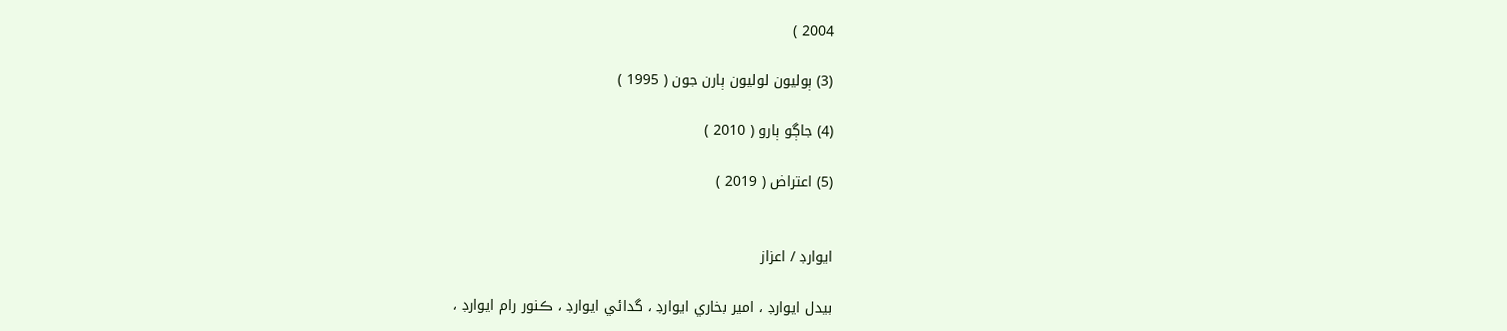2004 )

(3) ٻوليون لوليون ٻارن جون ( 1995 )

(4) جاڳو ٻارو ( 2010 )

(5) اعتراض ( 2019 )


ايوارڊ / اعزاز

بيدل ايوارڊ ، امير بخاري ايوارڊ ، گدائي ايوارڊ ، ڪنور رام ايوارڊ ،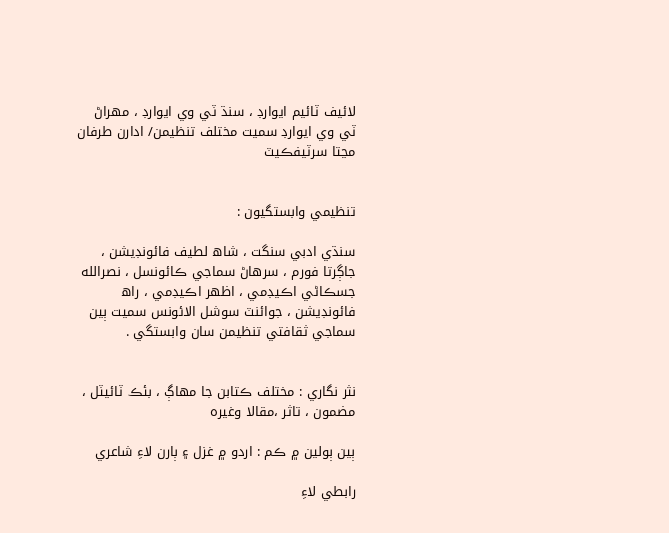لائيف ٽائيم ايوارڊ ، سنڌ ٽي وي ايوارڊ ، مھراڻ ٽي وي ايوارڊ سميت مختلف تنظيمن/ ادارن طرفان مڃتا سرٽيفڪيٽ


تنظيمي وابستگيون :

سنڌي ادبي سنگت ، شاھ لطيف فائونڊيشن ، جاڳرتا فورم ، سرھاڻ سماجي ڪائونسل ، نصرالله جسڪاڻي اڪيڊمي ، اظھر اڪيڊمي ، راھ فائونڊيشن ، جوائنٽ سوشل الائونس سميت ٻين سماجي ثقافتي تنظيمن سان وابستگي .


نثر نگاري : مختلف ڪتابن جا مهاڳ ، بئڪ ٽائيٽل ، مضمون ، تاثر ،مقالا وغيره

ٻين ٻولين ۾ ڪم : اردو ۾ غزل ۽ ٻارن لاءِ شاعري

رابطي لاءِ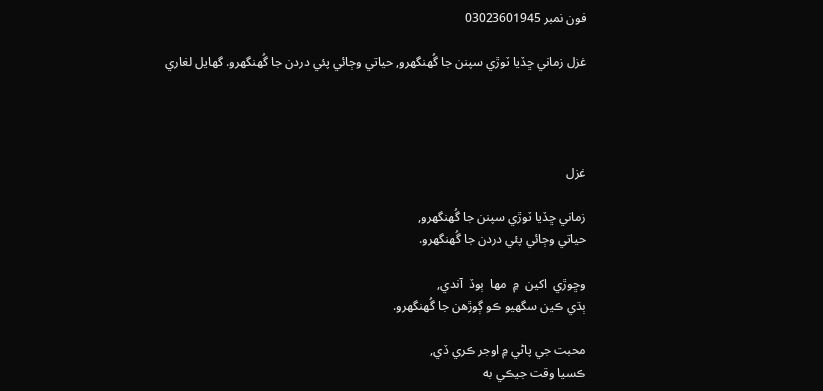فون نمبر 03023601945

غزل زماني ڇڏيا ٽوڙي سپنن جا گُھنگهرو, حياتي وڄائي پئي دردن جا گُھنگهرو. گهايل لغاري




غزل

زماني ڇڏيا ٽوڙي سپنن جا گُھنگهرو,
حياتي وڄائي پئي دردن جا گُھنگهرو.

وڇوڙي  اکين  ۾  مها  ٻوڏ  آندي,
ٻڌي ڪين سگهيو ڪو ڳوڙهن جا گُھنگهرو.

محبت جي پاڻي ۾ اوجر ڪري ڏي,
ڪسيا وقت جيڪي به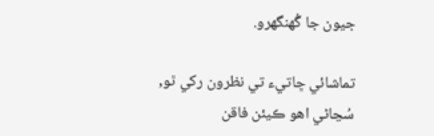جيون جا گُھنگهرو.

تماشائي ڇاتيء تي نظرون رکي ٿو,
سُڃاڻي اهو ڪيئن فاقن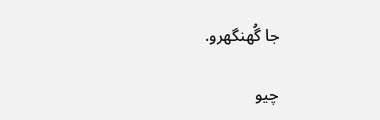جا گُھنگهرو.

چيو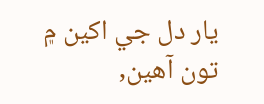يار دل جي اکين ۾ تون آھين,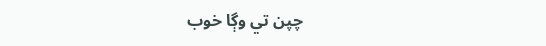چپن تي وڳا خوب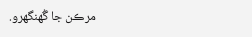مرڪن جا گُھنگهرو.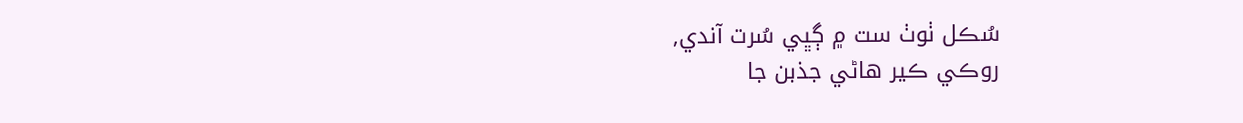سُڪل ٺوٺ ست ۾ ڳڀي سُرت آندي,
روڪي ڪير هاڻي جذبن جا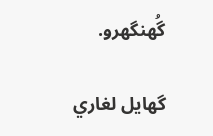گُھنگهرو.

گهايل لغاري